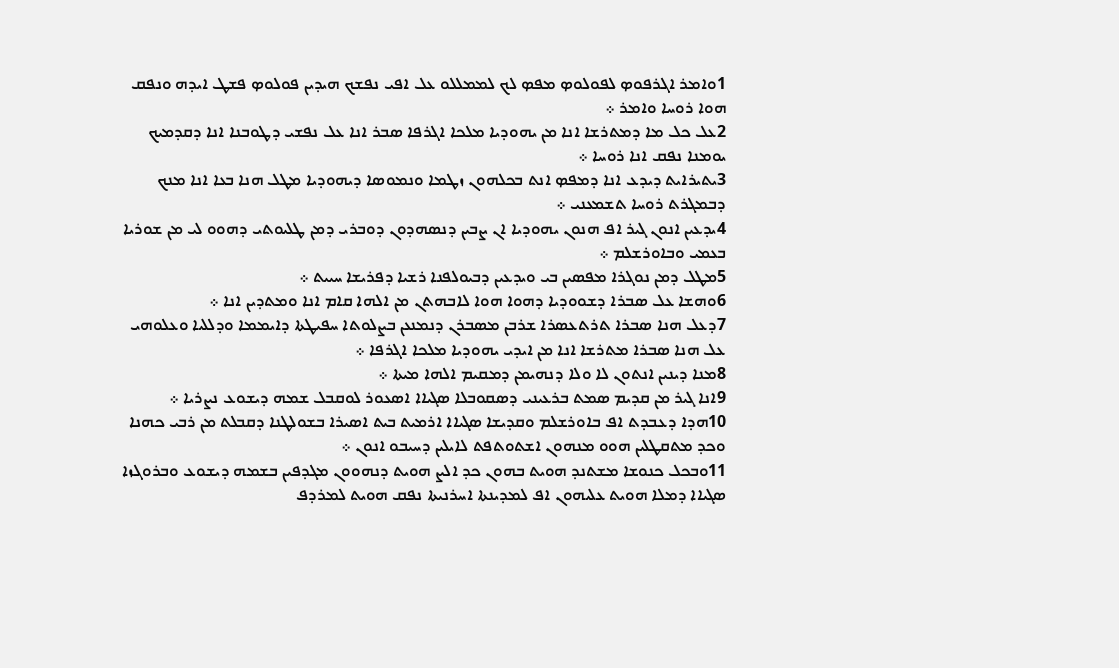1ܘܐܡܪ ܐܓܪܦܘܤ ܠܦܘܠܘܤ ܡܦܤ ܠܟ ܠܡܡܠܠܘ ܥܠ ܐܦܝ ܢܦܫܟ ܗܝܕܝܢ ܦܘܠܘܤ ܦܫܛ ܐܝܕܗ ܘܢܦܩ ܗܘܐ ܪܘܚܐ ܘܐܡܪ ܀
2ܥܠ ܟܠ ܡܐ ܕܡܬܪܫܐ ܐܢܐ ܡܢ ܝܗܘܕܝܐ ܡܠܟܐ ܐܓܪܦܐ ܤܒܪ ܐܢܐ ܥܠ ܢܦܫܝ ܕܛܘܒܢܐ ܐܢܐ ܕܩܕܡܝܟ ܝܘܡܢܐ ܢܦܩ ܐܢܐ ܪܘܚܐ ܀
3ܝܬܝܪܐܝܬ ܕܝܕܥ ܐܢܐ ܕܡܦܤ ܐܢܬ ܒܟܠܗܘܢ ܙܛܡܐ ܘܢܡܘܤܐ ܕܝܗܘܕܝܐ ܡܛܠ ܗܢܐ ܒܥܐ ܐܢܐ ܡܢܟ ܕܒܡܓܪܬ ܪܘܚܐ ܬܫܡܥܢܝ ܀
4ܝܕܥܝܢ ܐܢܘܢ ܓܝܪ ܐܦ ܗܢܘܢ ܝܗܘܕܝܐ ܐܢ ܨܒܝܢ ܕܢܤܗܕܘܢ ܕܘܒܪܝ ܕܡܢ ܛܠܝܘܬܝ ܕܗܘܘ ܠܝ ܡܢ ܫܘܪܝܐ ܒܥܡܝ ܘܒܐܘܪܫܠܡ ܀
5ܡܛܠ ܕܡܢ ܢܘܓܪܐ ܡܦܤܝܢ ܒܝ ܘܝܕܥܝܢ ܕܒܝܘܠܦܢܐ ܪܫܝܐ ܕܦܪܝܫܐ ܚܝܝܬ ܀
6ܘܗܫܐ ܥܠ ܤܒܪܐ ܕܫܘܘܕܝܐ ܕܗܘܐ ܗܘܐ ܠܐܒܗܬܢ ܡܢ ܐܠܗܐ ܩܐܡ ܐܢܐ ܘܡܬܕܝܢ ܐܢܐ ܀
7ܕܥܠ ܗܢܐ ܤܒܪܐ ܬܪܬܥܤܪܐ ܫܪܒܢ ܡܤܒܪܢ ܕܢܡܢܥܢ ܒܨܠܘܬܐ ܚܦܝܛܬܐ ܕܐܝܡܡܐ ܘܕܠܠܝܐ ܘܥܠܘܗܝ ܥܠ ܗܢܐ ܤܒܪܐ ܡܬܪܫܐ ܐܢܐ ܡܢ ܐܝܕܝ ܝܗܘܕܝܐ ܡܠܟܐ ܐܓܪܦܐ ܀
8ܡܢܐ ܕܝܢܝܢ ܐܢܬܘܢ ܠܐ ܘܠܐ ܕܢܗܝܡܢ ܕܡܩܝܡ ܐܠܗܐ ܡܝܬܐ ܀
9ܐܢܐ ܓܝܪ ܡܢ ܩܕܝܡ ܤܡܬ ܒܪܥܝܢܝ ܕܤܩܘܒܠܐ ܤܓܝܐܐ ܐܤܥܘܪ ܠܘܩܒܠ ܫܡܗ ܕܝܫܘܥ ܢܨܪܝܐ ܀
10ܗܕܐ ܕܥܒܕܬ ܐܦ ܒܐܘܪܫܠܡ ܘܩܕܝܫܐ ܤܓܝܐܐ ܐܪܡܝܬ ܒܝܬ ܐܤܝܪܐ ܒܫܘܠܛܢܐ ܕܩܒܠܬ ܡܢ ܪܒܝ ܟܗܢܐ ܘܟܕ ܡܬܩܛܠܝܢ ܗܘܘ ܡܢܗܘܢ ܐܫܬܘܬܦܬ ܠܐܝܠܝܢ ܕܚܝܒܘ ܐܢܘܢ ܀
11ܘܒܟܠ ܟܢܘܫܐ ܡܫܬܢܕ ܗܘܝܬ ܒܗܘܢ ܟܕ ܐܠܨ ܗܘܝܬ ܕܢܗܘܘܢ ܡܓܕܦܝܢ ܒܫܡܗ ܕܝܫܘܥ ܘܒܪܘܓܙܐ ܤܓܝܐܐ ܕܡܠܐ ܗܘܝܬ ܥܠܝܗܘܢ ܐܦ ܠܡܕܝܢܬܐ ܐܚܪܢܝܬܐ ܢܦܩ ܗܘܝܬ ܠܡܪܕܦ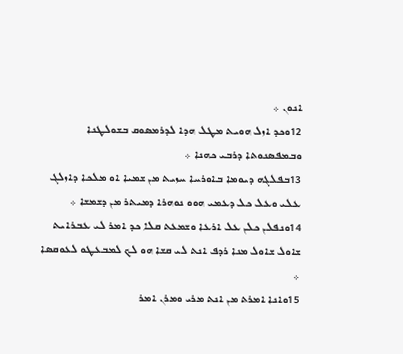ܐܢܘܢ ܀
12ܘܟܕ ܐܙܠ ܗܘܝܬ ܡܛܠ ܗܕܐ ܠܕܪܡܤܘܩ ܒܫܘܠܛܢܐ ܘܒܡܦܤܢܘܬܐ ܕܪܒܝ ܟܗܢܐ ܀
13ܒܦܠܓܗ ܕܝܘܡܐ ܒܐܘܪܚܐ ܚܙܝܬ ܡܢ ܫܡܝܐ ܐܘ ܡܠܟܐ ܕܐܙܠܓ ܥܠܝ ܘܥܠ ܟܠ ܕܥܡܝ ܗܘܘ ܢܘܗܪܐ ܕܡܝܬܪ ܡܢ ܕܫܡܫܐ ܀
14ܘܢܦܠܢ ܟܠܢ ܥܠ ܐܪܥܐ ܘܫܡܥܬ ܩܠܐ ܟܕ ܐܡܪ ܠܝ ܥܒܪܐܝܬ ܫܐܘܠ ܫܐܘܠ ܡܢܐ ܪܕܦ ܐܢܬ ܠܝ ܩܫܐ ܗܘ ܠܟ ܠܡܒܥܛܘ ܠܥܘܩܤܐ ܀
15ܘܐܢܐ ܐܡܪܬ ܡܢ ܐܢܬ ܡܪܝ ܘܡܪܢ ܐܡܪ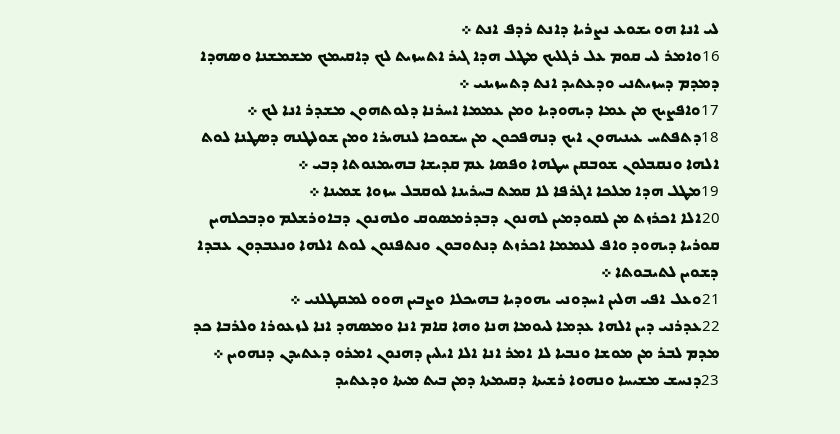ܠܝ ܐܢܐ ܗܘ ܝܫܘܥ ܢܨܪܝܐ ܕܐܢܬ ܪܕܦ ܐܢܬ ܀
16ܘܐܡܪ ܠܝ ܩܘܡ ܥܠ ܪܓܠܝܟ ܡܛܠ ܗܕܐ ܓܝܪ ܐܬܚܙܝܬ ܠܟ ܕܐܩܝܡܟ ܡܫܡܫܢܐ ܘܤܗܕܐ ܕܡܕܡ ܕܚܙܝܬܢܝ ܘܕܥܬܝܕ ܐܢܬ ܕܬܚܙܝܢܝ ܀
17ܘܐܦܨܝܟ ܡܢ ܥܡܐ ܕܝܗܘܕܝܐ ܘܡܢ ܥܡܡܐ ܐܚܪܢܐ ܕܠܘܬܗܘܢ ܡܫܕܪ ܐܢܐ ܠܟ ܀
18ܕܬܦܬܚ ܥܝܢܝܗܘܢ ܐܝܟ ܕܢܗܦܟܘܢ ܡܢ ܚܫܘܟܐ ܠܢܗܝܪܐ ܘܡܢ ܫܘܠܛܢܗ ܕܤܛܢܐ ܠܘܬ ܐܠܗܐ ܘܢܩܒܠܘܢ ܫܘܒܩܢ ܚܛܗܐ ܘܦܤܐ ܥܡ ܩܕܝܫܐ ܒܗܝܡܢܘܬܐ ܕܒܝ ܀
19ܡܛܠ ܗܕܐ ܡܠܟܐ ܐܓܪܦܐ ܠܐ ܩܡܬ ܒܚܪܝܢܐ ܠܘܩܒܠ ܚܙܘܐ ܫܡܝܢܐ ܀
20ܐܠܐ ܐܟܪܙܬ ܡܢ ܠܩܘܕܡܝܢ ܠܗܢܘܢ ܕܒܕܪܡܤܘܩ ܘܠܗܢܘܢ ܕܒܐܘܪܫܠܡ ܘܕܒܟܠܗܝܢ ܩܘܪܝܐ ܕܝܗܘܕ ܘܐܦ ܠܥܡܡܐ ܐܟܪܙܬ ܕܢܬܘܒܘܢ ܘܢܬܦܢܘܢ ܠܘܬ ܐܠܗܐ ܘܢܥܒܕܘܢ ܥܒܕܐ ܕܫܘܝܢ ܠܬܝܒܘܬܐ ܀
21ܘܥܠ ܐܦܝ ܗܠܝܢ ܐܚܕܘܢܝ ܝܗܘܕܝܐ ܒܗܝܟܠܐ ܘܨܒܝܢ ܗܘܘ ܠܡܩܛܠܢܝ ܀
22ܥܕܪܢܝ ܕܝܢ ܐܠܗܐ ܥܕܡܐ ܠܝܘܡܐ ܗܢܐ ܘܗܐ ܩܐܡ ܐܢܐ ܘܡܤܗܕ ܐܢܐ ܠܙܥܘܪܐ ܘܠܪܒܐ ܟܕ ܡܕܡ ܠܒܪ ܡܢ ܡܘܫܐ ܘܢܒܝܐ ܠܐ ܐܡܪ ܐܢܐ ܐܠܐ ܐܝܠܝܢ ܕܗܢܘܢ ܐܡܪܘ ܕܥܬܝܕܢ ܕܢܗܘܝܢ ܀
23ܕܢܚܫ ܡܫܝܚܐ ܘܢܗܘܐ ܪܫܝܬܐ ܕܩܝܡܬܐ ܕܡܢ ܒܝܬ ܡܝܬܐ ܘܕܥܬܝܕ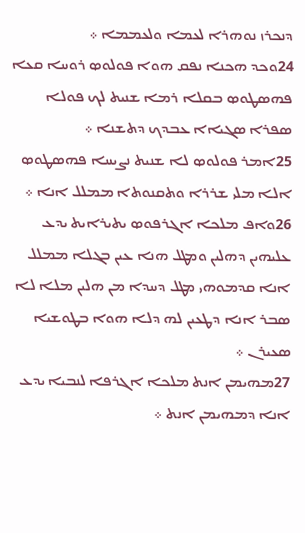ܕܢܟܪܙ ܢܘܗܪܐ ܠܥܡܐ ܘܠܥܡܡܐ ܀
24ܘܟܕ ܗܟܢܐ ܢܦܩ ܗܘܐ ܦܘܠܘܤ ܪܘܚܐ ܩܥܐ ܦܗܤܛܘܤ ܒܩܠܐ ܪܡܐ ܫܢܝܬ ܠܟ ܦܘܠܐ ܤܦܪܐ ܤܓܝܐܐ ܥܒܕܟ ܕܬܫܢܐ ܀
25ܐܡܪ ܦܘܠܘܤ ܠܐ ܫܢܝܬ ܢܨܝܚܐ ܦܗܤܛܘܤ ܐܠܐ ܡܠܝ ܫܪܪܐ ܘܬܩܢܘܬܐ ܡܡܠܠ ܐܢܐ ܀
26ܘܐܦ ܡܠܟܐ ܐܓܪܦܘܤ ܝܬܝܪܐܝܬ ܝܕܥ ܥܠܝܗܝܢ ܕܗܠܝܢ ܘܡܛܠ ܗܢܐ ܥܝܢ ܒܓܠܐ ܡܡܠܠ ܐܢܐ ܩܕܡܘܗܝ ܡܛܠ ܕܚܕܐ ܡܢ ܗܠܝܢ ܡܠܐ ܠܐ ܤܒܪ ܐܢܐ ܕܛܥܝܢ ܠܗ ܕܠܐ ܗܘܐ ܒܛܘܫܝܐ ܤܥܝܪܢ ܀
27ܡܗܝܡܢ ܐܢܬ ܡܠܟܐ ܐܓܪܦܐ ܠܢܒܝܐ ܝܕܥ ܐܢܐ ܕܡܗܝܡܢ ܐܢܬ ܀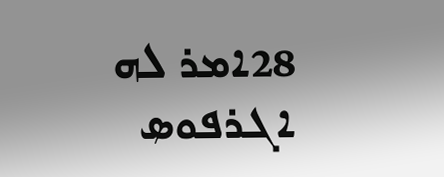28ܐܡܪ ܠܗ ܐܓܪܦܘܤ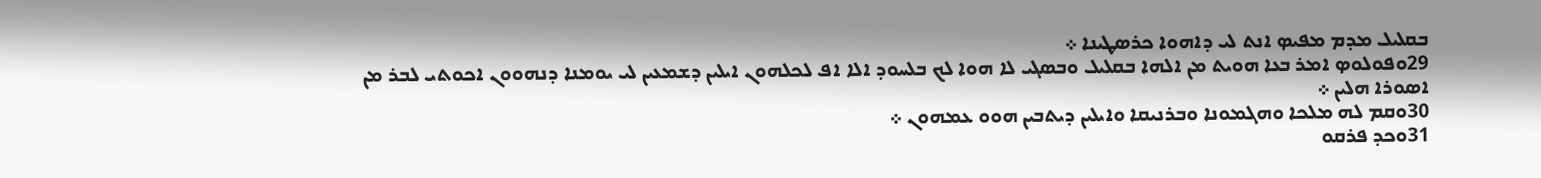ܒܩܠܝܠ ܡܕܡ ܡܦܝܤ ܐܢܬ ܠܝ ܕܐܗܘܐ ܟܪܤܛܝܢܐ ܀
29ܘܦܘܠܘܤ ܐܡܪ ܒܥܐ ܗܘܝܬ ܡܢ ܐܠܗܐ ܒܩܠܝܠ ܘܒܤܓܝ ܠܐ ܗܘܐ ܠܟ ܒܠܚܘܕ ܐܠܐ ܐܦ ܠܟܠܗܘܢ ܐܝܠܝܢ ܕܫܡܥܝܢ ܠܝ ܝܘܡܢܐ ܕܢܗܘܘܢ ܐܟܘܬܝ ܠܒܪ ܡܢ ܐܤܘܪܐ ܗܠܝܢ ܀
30ܘܩܡ ܠܗ ܡܠܟܐ ܘܗܓܡܘܢܐ ܘܒܪܢܝܩܐ ܘܐܝܠܝܢ ܕܝܬܒܝܢ ܗܘܘ ܥܡܗܘܢ ܀
31ܘܟܕ ܦܪܩܘ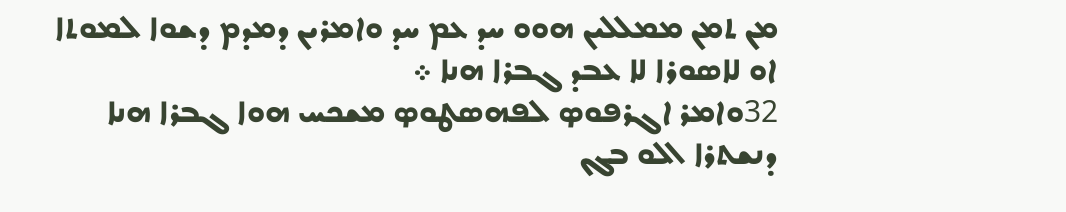ܡܢ ܬܡܢ ܡܡܠܠܝܢ ܗܘܘ ܚܕ ܥܡ ܚܕ ܘܐܡܪܝܢ ܕܡܕܡ ܕܫܘܐ ܠܡܘܬܐ ܐܘ ܠܐܤܘܪܐ ܠܐ ܥܒܕ ܓܒܪܐ ܗܢܐ ܀
32ܘܐܡܪ ܐܓܪܦܘܤ ܠܦܗܤܛܘܤ ܡܫܟܚ ܗܘܐ ܓܒܪܐ ܗܢܐ ܕܢܫܬܪܐ ܐܠܘ ܒܓܢ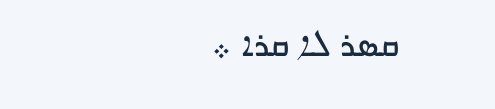ܩܤܪ ܠܐ ܩܪܐ ܀